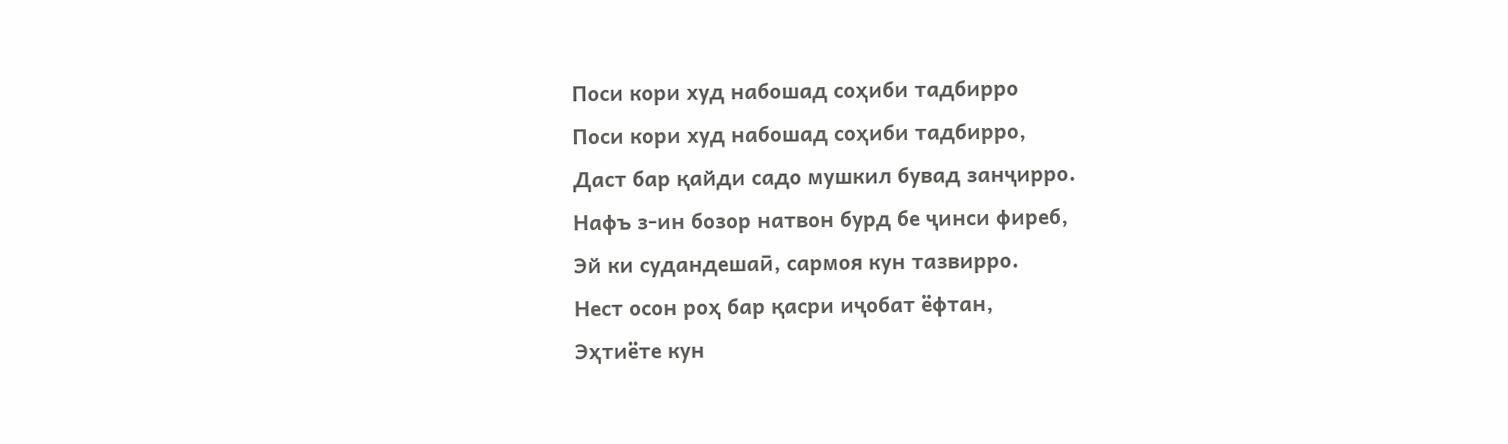Поси кори худ набошад соҳиби тадбирро
Поси кори худ набошад соҳиби тадбирро,
Даст бар қайди садо мушкил бувад занҷирро.
Нафъ з-ин бозор натвон бурд бе ҷинси фиреб,
Эй ки судандешаӣ, сармоя кун тазвирро.
Нест осон роҳ бар қасри иҷобат ёфтан,
Эҳтиёте кун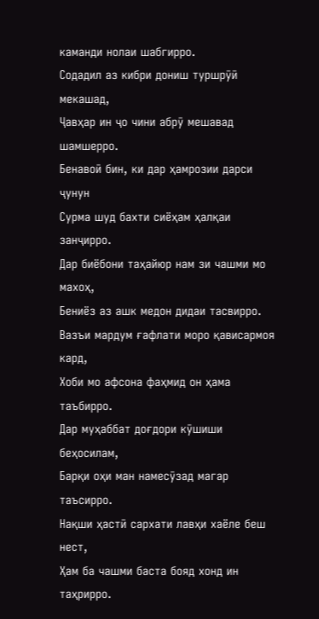каманди нолаи шабгирро.
Содадил аз кибри дониш туршрӯӣ мекашад,
Ҷавҳар ин ҷо чини абрӯ мешавад шамшерро.
Бенавоӣ бин, ки дар ҳамрозии дарси ҷунун
Сурма шуд бахти сиёҳам ҳалқаи занҷирро.
Дар биёбони таҳайюр нам зи чашми мо махоҳ,
Бениёз аз ашк медон дидаи тасвирро.
Вазъи мардум ғафлати моро қависармоя кард,
Хоби мо афсона фаҳмид он ҳама таъбирро.
Дар муҳаббат доғдори кӯшиши беҳосилам,
Барқи оҳи ман намесӯзад магар таъсирро.
Нақши ҳастӣ сархати лавҳи хаёле беш нест,
Ҳам ба чашми баста бояд хонд ин таҳрирро.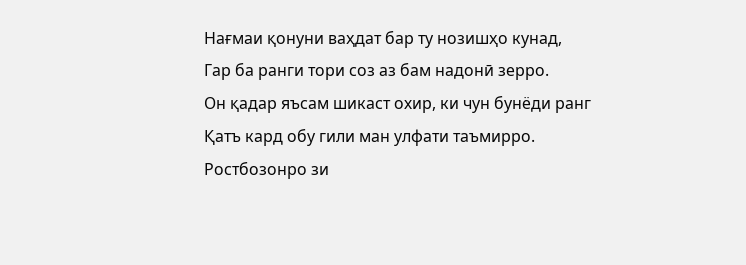Нағмаи қонуни ваҳдат бар ту нозишҳо кунад,
Гар ба ранги тори соз аз бам надонӣ зерро.
Он қадар яъсам шикаст охир, ки чун бунёди ранг
Қатъ кард обу гили ман улфати таъмирро.
Ростбозонро зи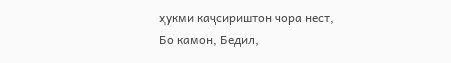ҳукми каҷсириштон чора нест,
Бо камон, Бедил,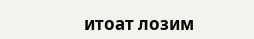итоат лозим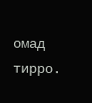омад тирро.